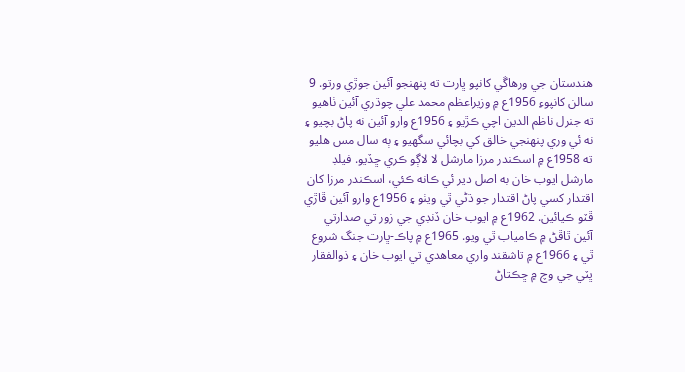هندستان جي ورهاڱي کانپو ڀارت ته پنهنجو آئين جوڙي ورتو. 9 سالن کانپوءِ 1956ع ۾ وزيراعظم محمد علي چوڌري آئين ٺاهيو ته جنرل ناظم الدين اچي ڪڙيو ۽ 1956ع وارو آئين نه پاڻ بچيو ۽ نه ئي وري پنهنجي خالق کي بچائي سگهيو ۽ ٻه سال مس هليو ته 1958ع ۾ اسڪندر مرزا مارشل لا لاڳو ڪري ڇڏيو. فيلڊ مارشل ايوب خان به اصل دير ئي ڪانه ڪئي، اسڪندر مرزا کان اقتدار کسي پاڻ اقتدار جو ڌڻي ٿي ويٺو ۽ 1956ع وارو آئين ڦاڙي ڦٽو ڪيائين. 1962ع ۾ ايوب خان ڏنڊي جي زور تي صدارتي آئين ٿاڦڻ ۾ ڪامياب ٿي ويو. 1965ع ۾ پاڪ-ڀارت جنگ شروع ٿي ۽ 1966ع ۾ تاشقند واري معاهدي تي ايوب خان ۽ ذوالفقار ڀٽي جي وچ ۾ ڇڪتاڻ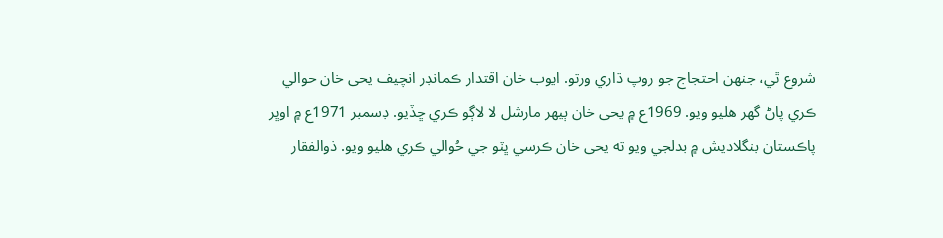شروع ٿي، جنهن احتجاج جو روپ ڌاري ورتو. ايوب خان اقتدار ڪمانڊر انچيف يحى خان حوالي ڪري پاڻ گهر هليو ويو. 1969ع ۾ يحى خان ٻيهر مارشل لا لاڳو ڪري ڇڏيو. ڊسمبر 1971ع ۾ اوڀر پاڪستان بنگلاديش ۾ بدلجي ويو ته يحى خان ڪرسي ڀٽو جي حُوالي ڪري هليو ويو. ذوالفقار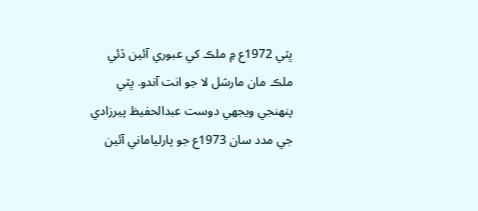ڀٽي 1972ع ۾ ملڪ کي عبوري آئين ڏئي ملڪ مان مارشل لا جو انت آندو. ڀٽي پنهنجي ويجهي دوست عبدالحفيظ پيرزادي جي مدد سان 1973ع جو پارلياماني آئين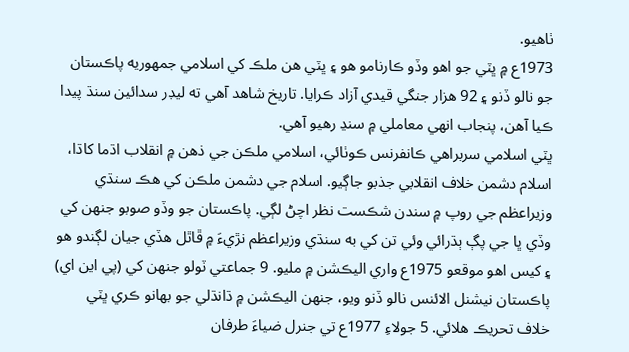ٺاهيو.
1973ع ۾ ڀٽي جو اهو وڏو ڪارنامو هو ۽ ڀٽي هن ملڪ کي اسلامي جمهوريه پاڪستان جو نالو ڏنو ۽ 92 هزار جنگي قيدي آزاد ڪرايا. تاريخ شاهد آهي ته ليڊر سدائين سنڌ پيدا ڪيا آهن، پنجاب انهي معاملي ۾ سنڍ رهيو آهي.
ڀٽي اسلامي سربراهي ڪانفرنس ڪوٺائي، اسلامي ملڪن جي ذهن ۾ انقلاب اڌما کاڌا، اسلام دشمن خلاف انقلابي جذبو جاڳيو. اسلام جي دشمن ملڪن کي هڪ سنڌي وزيراعظم جي روپ ۾ سندن شڪست نظر اچڻ لڳي. پاڪستان جو وڏو صوبو جنهن کي وڏي ڀا جي پڳ ٻڌرائي وئي تن کي به سنڌي وزيراعظم نڙيءَ ۾ ڦاٿل هڏي جيان لڳندو هو ۽ کيس اهو موقعو 1975ع واري اليڪشن ۾ مليو. 9 جماعتي ٽولو جنهن کي (پي اين اي) پاڪستان نيشنل الائنس نالو ڏنو ويو، جنهن اليڪشن ۾ ڌانڌلي جو بهانو ڪري ڀٽي خلاف تحريڪ هلائي. 5 جولاءِ 1977ع تي جنرل ضياءَ طرفان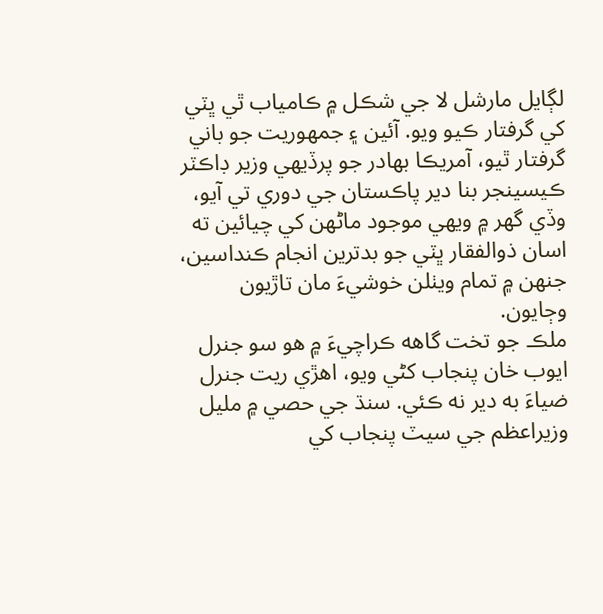لڳايل مارشل لا جي شڪل ۾ ڪامياب ٿي ڀٽي کي گرفتار ڪيو ويو. آئين ۽ جمهوريت جو باني گرفتار ٿيو، آمريڪا بهادر جو پرڏيهي وزير ڊاڪٽر ڪيسينجر بنا دير پاڪستان جي دوري تي آيو، وڏي گهر ۾ ويهي موجود ماڻهن کي چيائين ته اسان ذوالفقار ڀٽي جو بدترين انجام ڪنداسين، جنهن ۾ تمام ويٺلن خوشيءَ مان تاڙيون وڄايون.
ملڪ جو تخت گاهه ڪراچيءَ ۾ هو سو جنرل ايوب خان پنجاب کڻي ويو، اهڙي ريت جنرل ضياءَ به دير نه ڪئي. سنڌ جي حصي ۾ مليل وزيراعظم جي سيٽ پنجاب کي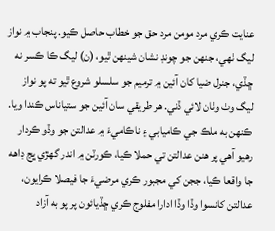عنايت ڪري مرد مومن مرد حق جو خطاب حاصل ڪيو. پنجاب ۾ نواز ليگ ٺهي، جنهن جو چونڊ نشان شينهن ٿيو، (ن) ليگ ڪا ڪسر نه ڇڏي، جنرل ضيا کان آئين ۾ ترميم جو سلسلو شروع ٿيو ته پو نواز ليگ وٺ وٺان لائي ڏني. هر طريقي سان آئين جو ستياناس ڪندا ويا.
ڪنهن به ملڪ جي ڪاميابي ۽ ناڪاميءَ ۾ عدالتن جو وڏو ڪردار رهيو آهي پر هنن عدالتن تي حملا ڪيا، ڪورٽن ۾ اندر گهڙي ڀڃ ڊاهه جا واقعا ڪيا، ججن کي مجبور ڪري مرضيءَ جا فيصلا ڪرايون، عدالتن کانسوا وڏا وڏا ادارا مفلوج ڪري ڇڏيائون پر پو به آزاد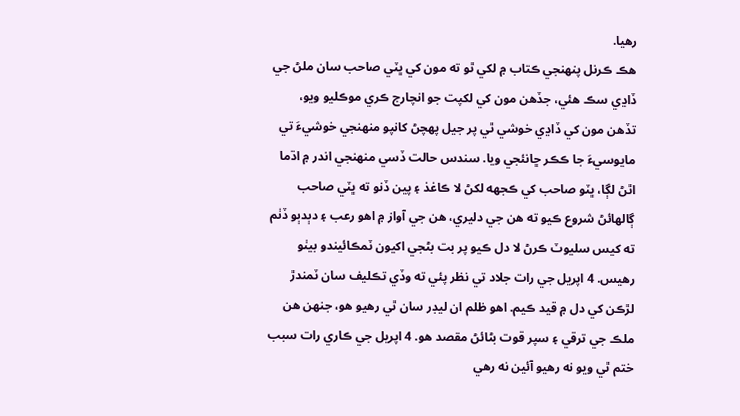رهيا.
هڪ ڪرنل پنهنجي ڪتاب ۾ لکي ٿو ته مون کي ڀٽي صاحب سان ملڻ جي ڏاڍي سڪ هئي، جڏهن مون کي لکپت جو انچارج ڪري موڪليو ويو، تڏهن مون کي ڏاڍي خوشي ٿي پر جيل پهچڻ کانپو منهنجي خوشيءَ تي مايوسيءَ جا ڪڪر ڇانئجي ويا. سندس حالت ڏسي منهنجي اندر ۾ اڌما اٿڻ لڳا، ڀٽو صاحب کي ڪجهه لکڻ لا ڪاغذ ۽ پين ڏنو ته ڀٽي صاحب ڳالهائڻ شروع ڪيو ته هن جي دليري، هن جي آواز ۾ اهو رعب ۽ دٻدٻو ڏٺم ته کيس سليوٽ ڪرڻ لا دل ڪيو پر بت بڻجي اکيون ٽمڪائيندو بيٺو رهيس. 4 اپريل جي رات جلاد تي نظر پئي ته وڏي تڪليف سان ٽمندڙ لڙڪن کي دل ۾ قيد ڪيم. اهو ظلم ان ليڊر سان ٿي رهيو هو، جنهن هن ملڪ جي ترقي ۽ سپر قوت بڻائڻ مقصد هو. 4 اپريل جي ڪاري رات سبب ختم ٿي ويو نه رهيو آئين نه رهي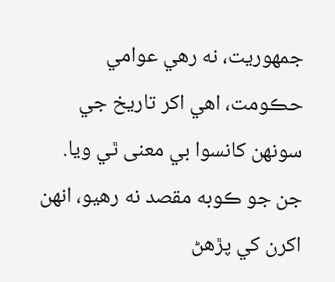جمهوريت، نه رهي عوامي حڪومت، اهي اکر تاريخ جي سونهن کانسوا بي معنى ٿي ويا. جن جو ڪوبه مقصد نه رهيو، انهن اکرن کي پڙهڻ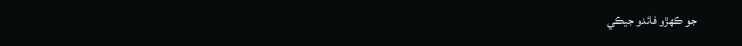جو ڪهڙو فائدو جيڪي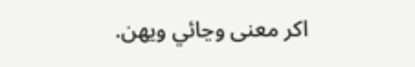اکر معنى وڃائي ويهن.